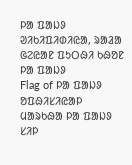ᱞᱟ ᱯᱟᱡᱽ
ᱣᱤᱠᱤᱯᱤᱰᱤᱭᱟ, ᱨᱟᱲᱟ ᱜᱮᱭᱟᱱ ᱯᱩᱛᱷᱤ ᱠᱷᱚᱱ
ᱞᱟ ᱯᱟᱡᱽ
Flag of ᱞᱟ ᱯᱟᱡᱽ
ᱚᱯᱷᱤᱥᱤᱭᱟᱞ ᱢᱟᱨᱠᱷᱟ ᱞᱟ ᱯᱟᱡᱽ
ᱥᱤᱞ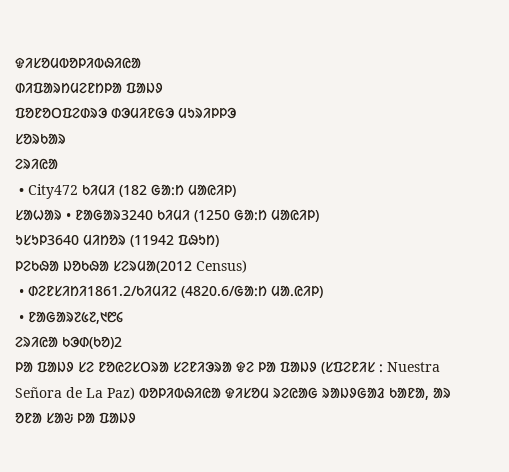ᱫᱤᱥᱚᱢᱵᱚᱞᱤᱵᱷᱤᱭᱟ
ᱰᱤᱯᱟᱨᱴᱢᱮᱱᱴᱞᱟ ᱯᱟᱡᱽ
ᱯᱚᱱᱚᱛᱯᱮᱰᱨᱳ ᱰᱳᱢᱤᱱᱜᱳ ᱢᱩᱨᱤᱞᱞᱳ
ᱥᱚᱨᱠᱟᱨ
ᱮᱨᱤᱭᱟ
 • City472 ᱠᱤᱢᱤ (182 ᱜᱟᱺᱴ ᱢᱟᱭᱤᱞ)
ᱥᱟᱦᱟᱨ • ᱱᱟᱜᱟᱨ3240 ᱠᱤᱢᱤ (1250 ᱜᱟᱺᱴ ᱢᱟᱭᱤᱞ)
ᱩᱥᱩᱞ3640 ᱢᱤᱴᱚᱨ (11942 ᱯᱷᱩᱴ)
ᱞᱮᱠᱷᱟ ᱡᱚᱠᱷᱟ ᱥᱮᱨᱢᱟ(2012 Census)
 • ᱰᱮᱱᱥᱤᱴᱤ1861.2/ᱠᱤᱢᱤ2 (4820.6/ᱜᱟᱺᱴ ᱢᱟᱹᱭᱤᱞ)
 • ᱱᱟᱜᱟᱨ᱗᱕᱗,᱑᱘᱔
ᱮᱨᱤᱭᱟ ᱠᱳᱰ(ᱠᱚ)2
ᱞᱟ ᱯᱟᱡᱽ ᱥᱮ ᱱᱚᱭᱮᱥᱛᱨᱟ ᱥᱮᱱᱤᱳᱨᱟ ᱫᱮ ᱞᱟ ᱯᱟᱡᱽ (ᱥᱯᱮᱱᱤᱥ ᱺ Nuestra Señora de La Paz) ᱵᱚᱞᱤᱵᱷᱤᱭᱟ ᱫᱤᱥᱚᱢ ᱨᱮᱭᱟᱜ ᱨᱟᱡᱽᱜᱟᱲ ᱠᱟᱱᱟ, ᱟᱨ ᱚᱱᱟ ᱥᱟᱶ ᱞᱟ ᱯᱟᱡᱽ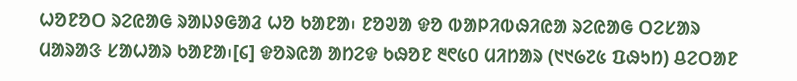ᱦᱚᱱᱚᱛ ᱨᱮᱭᱟᱜ ᱨᱟᱡᱽᱜᱟᱲ ᱦᱚ ᱠᱟᱱᱟ᱾ ᱱᱚᱣᱟ ᱫᱚ ᱵᱟᱞᱤᱵᱷᱤᱭᱟ ᱨᱮᱭᱟᱜ ᱛᱮᱥᱟᱨ ᱢᱟᱨᱟᱝ ᱥᱟᱦᱟᱨ ᱠᱟᱱᱟ᱾[᱔] ᱫᱚᱨᱭᱟ ᱟᱴᱮᱫ ᱠᱷᱚᱱ ᱓᱖᱕᱐ ᱢᱤᱴᱟᱨ (᱑᱑᱙᱗᱕ ᱯᱷᱩᱴ) ᱪᱮᱛᱟᱱ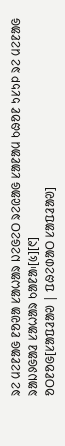ᱨᱮ ᱢᱮᱱᱟᱜ ᱱᱚᱣᱟ ᱥᱟᱦᱟᱨ ᱡᱮᱜᱮᱛ ᱨᱮᱭᱟᱜ ᱥᱟᱱᱟᱢ ᱠᱷᱚᱱ ᱩᱥᱩᱞ ᱨᱮ ᱢᱮᱱᱟᱜ ᱨᱟᱡᱽᱜᱟᱲ ᱥᱟᱦᱟᱨ ᱠᱟᱱᱟ᱾[᱕][᱖]
ᱚᱛᱱᱚᱜ[ᱥᱟᱯᱲᱟᱣ | ᱯᱷᱮᱰᱟᱛ ᱥᱟᱯᱲᱟᱣ]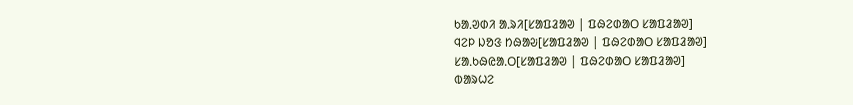ᱠᱟᱹᱣᱰᱤ ᱟᱹᱨᱤ[ᱥᱟᱯᱲᱟᱣ | ᱯᱷᱮᱰᱟᱛ ᱥᱟᱯᱲᱟᱣ]
ᱧᱮᱞ ᱡᱚᱝ ᱴᱷᱟᱶ[ᱥᱟᱯᱲᱟᱣ | ᱯᱷᱮᱰᱟᱛ ᱥᱟᱯᱲᱟᱣ]
ᱥᱟᱹᱠᱷᱭᱟᱹᱛ[ᱥᱟᱯᱲᱟᱣ | ᱯᱷᱮᱰᱟᱛ ᱥᱟᱯᱲᱟᱣ]
ᱵᱟᱨᱦᱮ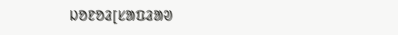ᱡᱚᱱᱚᱲ[ᱥᱟᱯᱲᱟᱣ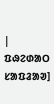| ᱯᱷᱮᱰᱟᱛ ᱥᱟᱯᱲᱟᱣ]